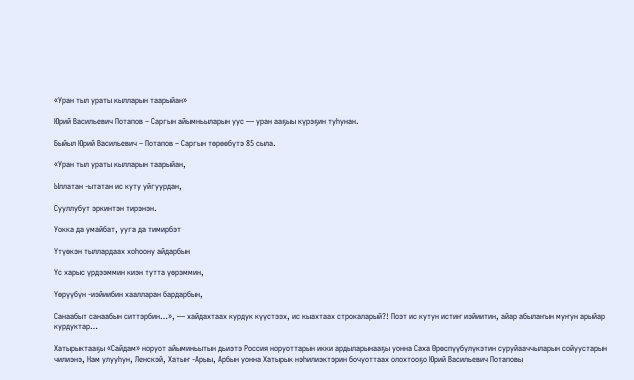«Уран тыл ураты кылларын таарыйан»

Юрий Васильевич Потапов – Саргын айымньыларын уус — уран ааҕыы күрэҕин туһунан.

Быйыл Юрий Васильевич – Потапов – Саргын төрөөбүтэ 85 сыла.

«Уран тыл ураты кылларын таарыйан,

Ыллатан -ытатан ис куту уйгуурдан,

Сууллубут эркинтэн тирэнэн.

Уокка да умайбат, ууга да тимирбэт

Үтүөкэн тыллардаах хоһоону айдарбын

Үс харыс үрдээммин киэн тутта үөрэммин,

Үөрүүбүн -иэйиибин хаалларан бардарбын,

Санаабыт санаабын ситтэрбин…», — хайдахтаах курдук күүстээх, ис кыахтаах строкаларый?! Поэт ис кутун истиҥ иэйиитин, айар абылаҥын муҥун арыйар курдуктар…

Хатырыктааҕы «Сайдам» норуот айыминьытын дьиэтэ Россия норуоттарын икки ардыларынааҕы уонна Саха Өрөспүүбүлүкэтин суруйааччыларын сойуустарын чилиэнэ, Нам улууһун, Ленскэй, Хатыҥ -Арыы, Арбын уонна Хатырык нэһилиэктэрин бочуоттаах олохтооҕо Юрий Васильевич Потаповы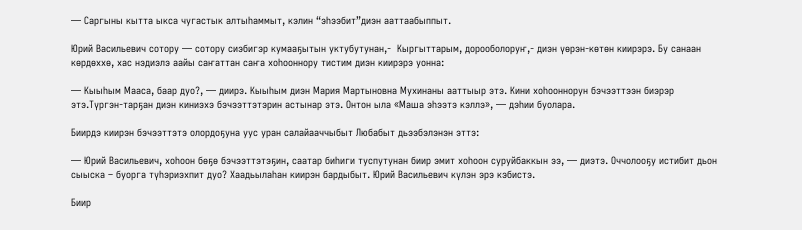— Саргыны кытта ыкса чугастык алтыһаммыт, кэлин “эһээбит”диэн ааттаабыппыт.

Юрий Васильевич сотору — сотору сиэбигэр кумааҕытын уктубутунан,-  Кыргыттарым, дорооболоруҥ,- диэн үөрэн-көтөн киирэрэ. Бу санаан көрдөххө, хас нэдиэлэ аайы саҥаттан саҥа хоһооннору тистим диэн киирэрэ уонна:

— Кыыһым Мааса, баар дуо?, — диирэ. Кыыһым диэн Мария Мартыновна Мухинаны ааттыыр этэ. Кини хоһооннорун бэчээттээн биэрэр этэ.Түргэн-тарҕан диэн киниэхэ бэчээттэтэрин астынар этэ. Онтон ыла «Маша эһээтэ кэллэ», — дэһии буолара.

Биирдэ киирэн бэчээттэтэ олордоҕуна уус уран салайааччыбыт Любабыт дьээбэлэнэн эттэ:

— Юрий Васильевич, хоһоон бөҕө бэчээттэтэҕин, саатар биһиги туспутунан биир эмит хоһоон суруйбаккын ээ, — диэтэ. Оччолооҕу истибит дьон сыыска – буорга түһэриэхпит дуо? Хаадьылаһан киирэн бардыбыт. Юрий Васильевич күлэн эрэ кэбистэ.

Биир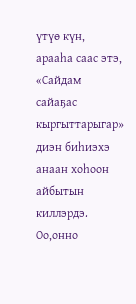үтүө күн, арааһа саас этэ, «Сайдам сайаҕас кыргыттарыгар» диэн биһиэхэ анаан хоһоон айбытын киллэрдэ. Оо,онно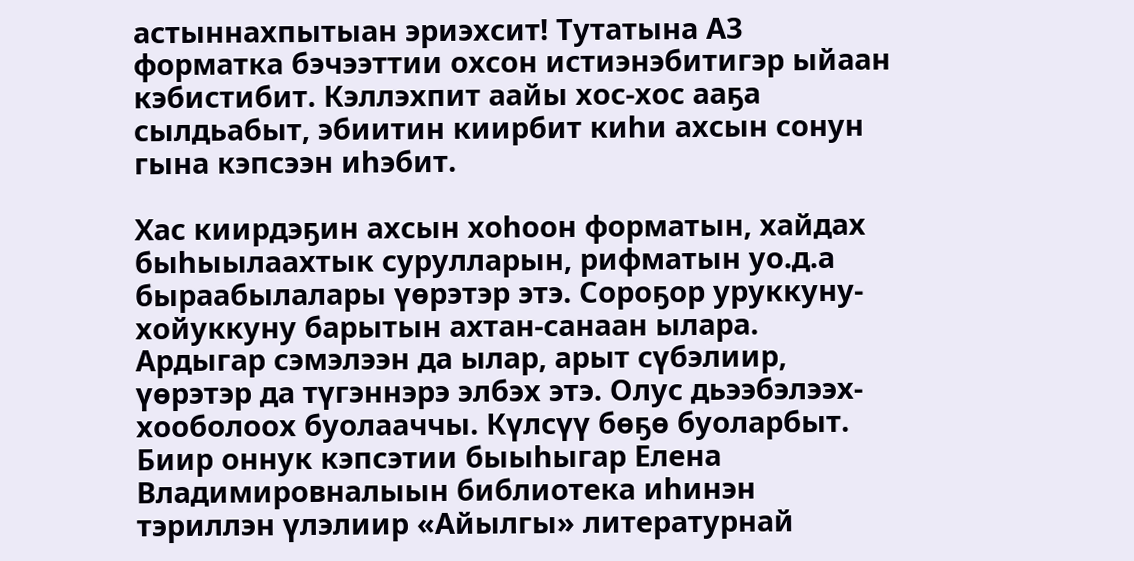астыннахпытыан эриэхсит! Тутатына А3 форматка бэчээттии охсон истиэнэбитигэр ыйаан кэбистибит. Кэллэхпит аайы хос-хос ааҕа сылдьабыт, эбиитин киирбит киһи ахсын сонун гына кэпсээн иһэбит.

Хас киирдэҕин ахсын хоһоон форматын, хайдах быһыылаахтык сурулларын, рифматын уо.д.а быраабылалары үөрэтэр этэ. Сороҕор уруккуну-хойуккуну барытын ахтан-санаан ылара. Ардыгар сэмэлээн да ылар, арыт сүбэлиир, үөрэтэр да түгэннэрэ элбэх этэ. Олус дьээбэлээх-хооболоох буолааччы. Күлсүү бөҕө буоларбыт. Биир оннук кэпсэтии быыһыгар Елена Владимировналыын библиотека иһинэн тэриллэн үлэлиир «Айылгы» литературнай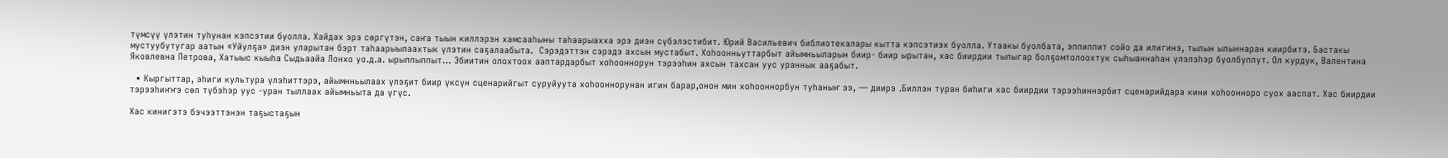түмсүү үлэтин туһунан кэпсэтии буолла. Хайдах эрэ сөргүтэн, саҥа тыын киллэрэн хамсааһыны таһаарыахха эрэ диэн сүбэлэстибит. Юрий Васильевич библиотекалары кытта кэпсэтиэх буолла. Утаакы буолбата, эппиппит сойо да илигинэ, тылын ылыннаран киирбитэ. Бастакы мустуубутугар аатын «Уйулҕа» диэн уларытан бэрт таһаарыылаахтык үлэтин саҕалаабыта.  Сэрэдэттэн сэрэдэ ахсын мустабыт. Хоһоонньуттарбыт айымньыларын биир- биир ырытан, хас биирдии тылыгар болҕомтолоохтук сыһыаннаһан үлэлэһэр буолбуппут. Ол курдук, Валентина Яковлевна Петрова, Хатыыс кыыһа Сыдьаайа Лонхо уо.д.а. ырыппыппыт… Эбиитин олохтоох ааптардарбыт хоһооннорун тэрээһин ахсын тахсан уус ураннык ааҕабыт.

  • Кыргыттар, эһиги культура үлэһиттэрэ, айымнньылаах үлэҕит биир үксүн сценарийгыт суруйуута хоһооннорунан игин барар,онон мин хоһооннорбун туһаныҥ ээ, — диирэ .Биллэн туран биһиги хас биирдии тэрээһиннэрбит сценарийдара кини хоһоонноро суох ааспат. Хас биирдии тэрээһиҥҥэ сөп түбэһэр уус -уран тыллаах айымньыта да үгүс.

Хас кинигэтэ бэчээттэнэн таҕыстаҕын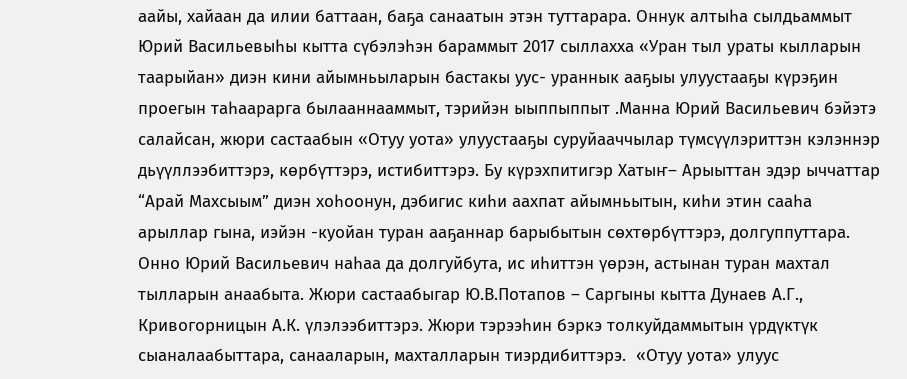аайы, хайаан да илии баттаан, баҕа санаатын этэн туттарара. Оннук алтыһа сылдьаммыт Юрий Васильевыһы кытта сүбэлэһэн бараммыт 2017 сыллахха «Уран тыл ураты кылларын таарыйан» диэн кини айымньыларын бастакы уус- ураннык ааҕыы улуустааҕы күрэҕин проегын таһаарарга былааннааммыт, тэрийэн ыыппыппыт .Манна Юрий Васильевич бэйэтэ салайсан, жюри састаабын «Отуу уота» улуустааҕы суруйааччылар түмсүүлэриттэн кэлэннэр дьүүллээбиттэрэ, көрбүттэрэ, истибиттэрэ. Бу күрэхпитигэр Хатыҥ– Арыыттан эдэр ыччаттар  “Арай Махсыым” диэн хоһоонун, дэбигис киһи аахпат айымньытын, киһи этин сааһа арыллар гына, иэйэн -куойан туран ааҕаннар барыбытын сөхтөрбүттэрэ, долгуппуттара. Онно Юрий Васильевич наһаа да долгуйбута, ис иһиттэн үөрэн, астынан туран махтал тылларын анаабыта. Жюри састаабыгар Ю.В.Потапов – Саргыны кытта Дунаев А.Г., Кривогорницын А.К. үлэлээбиттэрэ. Жюри тэрээһин бэркэ толкуйдаммытын үрдүктүк сыаналаабыттара, санааларын, махталларын тиэрдибиттэрэ.  «Отуу уота» улуус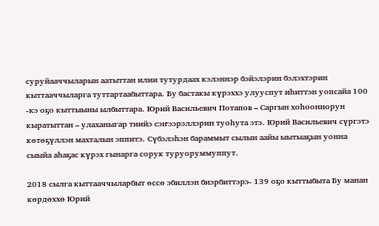суруйааччыларын аатыттан илии тутурдаах кэлэннэр бэйэлэрин бэлэхтэрин кыттааччыларга туттартаабыттара. Бу бастакы күрэххэ улууспут иһиттэн уопсайа 100 -кэ оҕо кыттыыны ылбыттара. Юрий Васильевич Потапов – Саргын хоһооннорун кыратыттан – улаханыгар тиийэ сэҥээрэллэрин туоһута этэ. Юрий Васильевич сүргэтэ көтөҕүллэн махталын эппитэ. Сүбэлэһэн бараммыт сылын аайы ыытыаҕын уонна сыыйа аһаҕас күрэх гынарга сорук туруоруммуппут.

2018 сылга кыттааччыларбыт өссө эбиллэн биэрбиттэрэ- 139 оҕо кыттыбыта Бу манан көрдөххө Юрий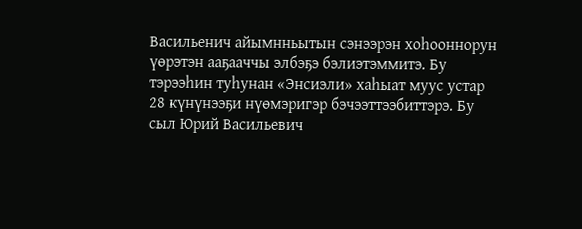Васильенич айымнньытын сэнээрэн хоһооннорун үөрэтэн ааҕааччы элбэҕэ бэлиэтэммитэ. Бу тэрээһин туһунан «Энсиэли» хаһыат муус устар 28 күнүнээҕи нүөмэригэр бэчээттээбиттэрэ. Бу сыл Юрий Васильевич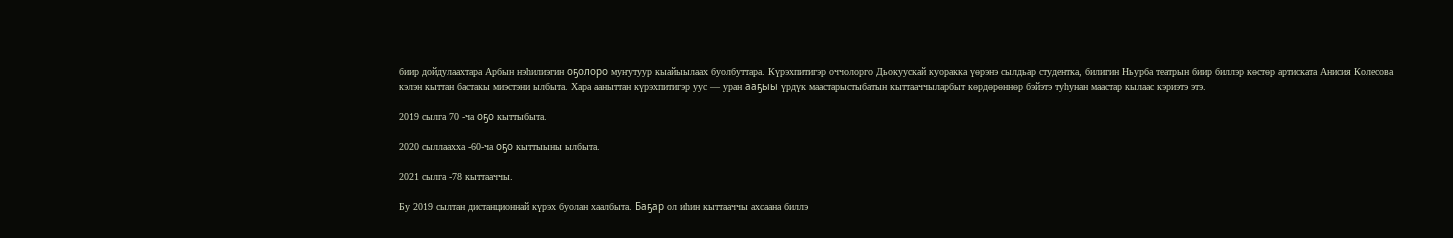биир дойдулаахтара Арбын нэһилиэгин оҕолоро муҥутуур кыайыылаах буолбуттара. Күрэхпитигэр оччолорго Дьокуускай куоракка үөрэнэ сылдьар студентка, билигин Ньурба театрын биир биллэр көстөр артиската Анисия Колесова кэлэн кыттан бастакы миэстэни ылбыта. Хара ааныттан күрэхпитигэр уус — уран ааҕыы үрдүк маастарыстыбатын кыттааччыларбыт көрдөрөннөр бэйэтэ туһунан маастар кылаас кэриэтэ этэ.

2019 сылга 70 -ча оҕо кыттыбыта.

2020 сыллаахха -60-ча оҕо кыттыыны ылбыта.

2021 сылга -78 кыттааччы.

Бу 2019 сылтан дистанционнай күрэх буолан хаалбыта. Баҕар ол иһин кыттааччы ахсаана биллэ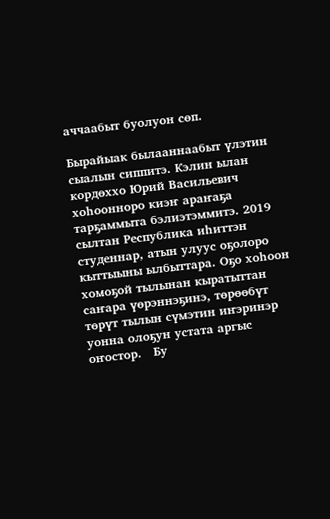аччаабыт буолуон сөп.

Бырайыак былааннаабыт үлэтин сыалын сиппитэ. Кэлин ылан кордөххо Юрий Васильевич хоһоонноро киэҥ араҥаҕа тарҕаммыта бэлиэтэммитэ. 2019 сылтан Республика иһиттэн студеннар, атын улуус оҕолоро кыттыыны ылбыттара. Оҕо хоһоон хомоҕой тылынан кыратыттан саҥара үөрэннэҕинэ, төрөөбүт төрүт тылын сүмэтин иҥэринэр уонна олоҕун устата аргыс оҥостор.   Бу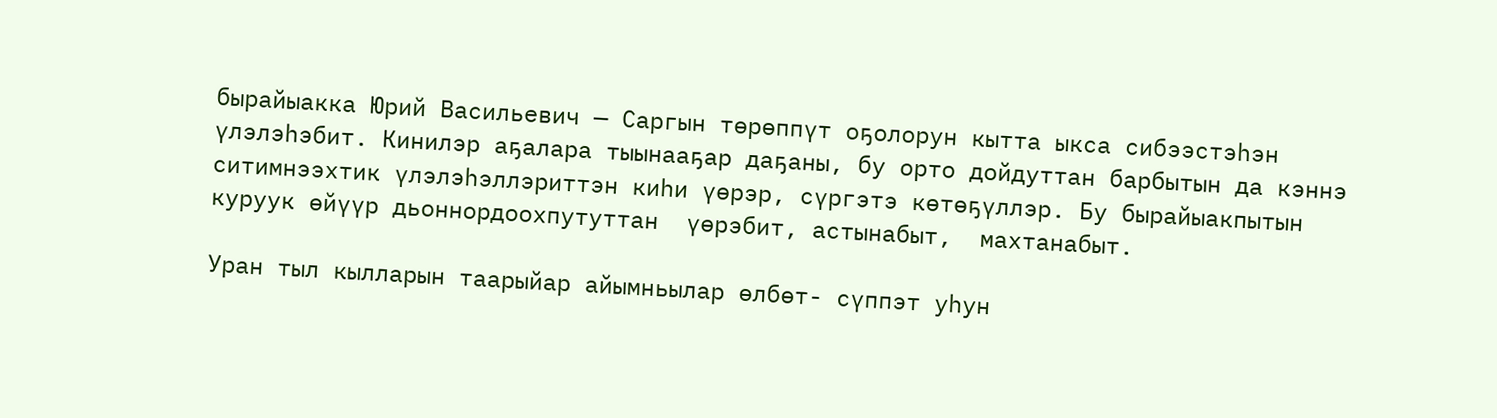бырайыакка Юрий Васильевич — Саргын төрөппүт оҕолорун кытта ыкса сибээстэһэн үлэлэһэбит. Кинилэр аҕалара тыынааҕар даҕаны, бу орто дойдуттан барбытын да кэннэ ситимнээхтик үлэлэһэллэриттэн киһи үөрэр, сүргэтэ көтөҕүллэр. Бу бырайыакпытын куруук өйүүр дьоннордоохпутуттан  үөрэбит, астынабыт,  махтанабыт.

Уран тыл кылларын таарыйар айымньылар өлбөт- сүппэт уһун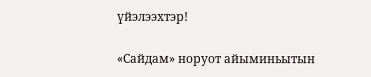үйэлээхтэр!

«Сайдам» норуот айыминьытын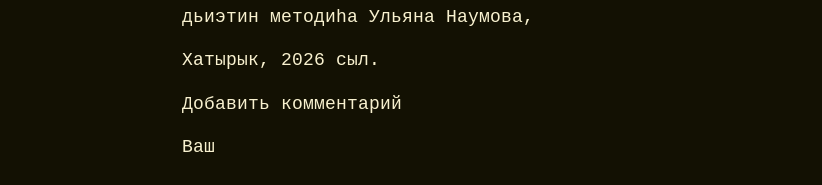дьиэтин методиһа Ульяна Наумова,

Хатырык, 2026 сыл.

Добавить комментарий

Ваш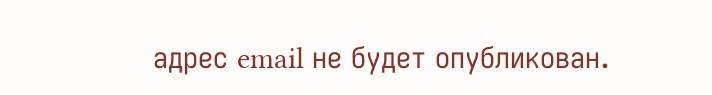адрес email не будет опубликован.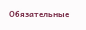Обязательные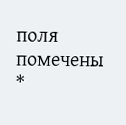поля помечены *